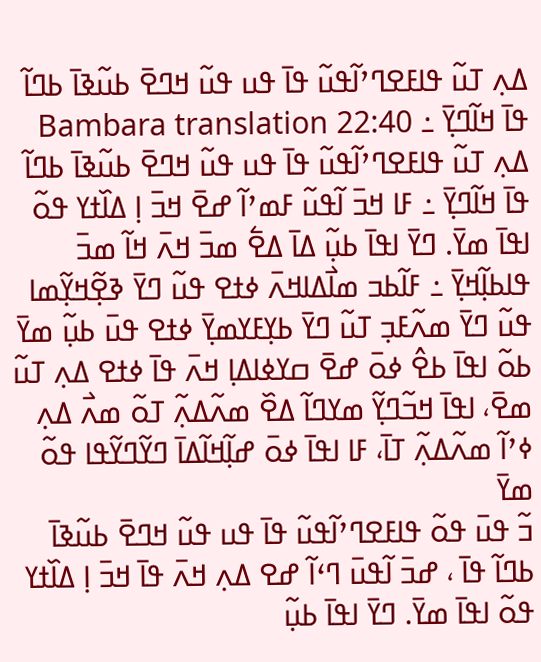ߡߍ߲ ߠߎ߬ ߟߊߓߐߣߴߊ߬ߟߎ߬ ߟߊ߫ ߟߎ ߟߎ߬ ߞߣߐ߫ ߕߎ߬ߢߊ߫ ߕߣߊ߬ ߟߊ߫ ߞߊ߬ߣߌ߲߫ ߸ 22:40 Bambara translation
ߡߍ߲ ߠߎ߬ ߟߊߓߐߣߴߊ߬ߟߎ߬ ߟߊ߫ ߟߎ ߟߎ߬ ߞߣߐ߫ ߕߎ߬ߢߊ߫ ߕߣߊ߬ ߟߊ߫ ߞߊ߬ߣߌ߲߫ ߸ ߓߊ ߞߏ߫ ߊ߬ߟߎ߬ ߓߘߴߊ߬ ߝߐ߫ ߞߏ߫ ߊ߲ ߡߊ߰ߙߌ ߟߋ߬ ߊߟߊ߫ ߘߌ߫. ߣߌ߫ ߊߟߊ߫ ߕߎ߲߬ ߡߊ߫ ߡߐ߱ ߘߏ߫ ߞߍ߫ ߞߊ߬ ߘߏ߫ ߟߊߕߊ߲߬ߞߌ߲߫ ߸ ߓߊ߬ߕߏ ߘߊ߯ߡߊߞߍ߫ ߦߙߐ ߟߎ߬ ߣߌ߫ ߢߐ߲߬ߞߌ߲߬ߘߊ ߟߎ߬ ߣߌ߫ ߘߍ߬ߓߏ߲ ߠߎ߬ ߣߌ߫ ߕߌ߲ߓߌߘߌ߲߫ ߦߙߐ ߟߎ߫ ߕߎ߲߬ ߘߌ߫ ߕߋ߬ ߊߟߊ߫ ߕߐ߮ ߦߋ߫ ߝߐ߫ ߛߌߦߊߡߊ߲ ߞߍ߫ ߟߊ߫ ߦߙߐ ߡߍ߲ ߠߎ߬ ߘߐ߫، ߊߟߊ߫ ߞߏ߬ߣߌ߲߬ ߘߌߣߊ߬ ߡߐ߰ ߘߍ߬ߡߍ߲߬ ߠߋ߬ ߘߍ߯ ߡߍ߲ ߦߴߊ߬ ߘߍ߬ߡߍ߲߬ ߠߊ߫، ߓߊ ߊߟߊ߫ ߦߋ߫ ߝߊ߲߬ߞߊ߬ߡߊ߫ ߣߌ߬ߣߌ߬ߟߊ ߟߋ߬ ߘߌ߫
ߏ߬ ߟߎ߫ ߟߋ߬ ߟߊߓߐߣߴߊ߬ߟߎ߬ ߟߊ߫ ߟߎ ߟߎ߬ ߞߣߐ߫ ߕߎ߬ߢߊ߫ ߕߣߊ߬ ߟߊ߫ ، ߝߏ߫ ߊ߬ߟߎ߫ ߣߵߊ߬ ߝߐ ߡߍ߲ ߞߍ߫ ߟߊ߫ ߞߏ߫ ߊ߲ ߡߊ߰ߙߌ ߟߋ߬ ߊߟߊ߫ ߘߌ߫. ߣߌ߫ ߊߟߊ߫ ߕߎ߲߬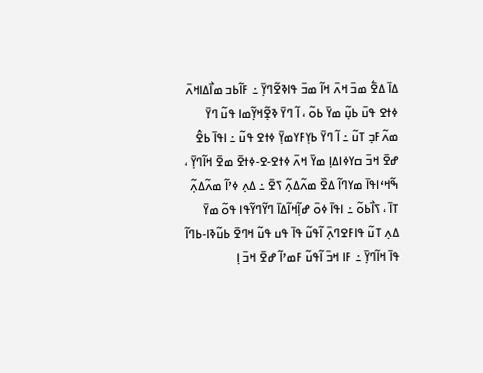ߡߊ߫ ߡߐ߱ ߘߏ߫ ߞߍ߫ ߞߊ߬ ߘߏ߫ ߟߊߢߐ߬ߣߌ߲߫ ߸ ߓߊ߬ߕߏ ߘߊ߯ߡߊߞߍ߫ ߦߙߐ ߟߎ߫ ߕߎ߲߬ ߘߌ߫ ߕߋ߬ ، ߊ߬ ߣߌ߫ ߢߐ߲߬ߞߌ߲߬ߘߊ ߟߎ߬ ߣߌ߫ ߘߍ߬ߓߏ߲ ߠߎ߬ ߸ ߊ߬ ߣߌ߫ ߕߌ߲ߓߌߘߌ߲߫ ߦߙߐ ߟߎ߬ ߸ ߊߟߊ߫ ߕߐ߮ ߝߐ߫ ߞߏ߫ ߛߌߦߊߡߊ߲ ߘߌ߫ ߞߍ߫ ߦߙߐ-ߐ-ߦߙߐ߫ ߘߐ߫ ߞߊ߬ߣߌ߲߫ ، ߒ߬ߞߵߊߟߊ߫ ߘߌߣߊ߬ ߡߐ߰ ߘߍ߬ߡߍ߲߬ ߖߐ߫ ߸ ߡߍ߲ ߦߴߊ߬ ߘߍ߬ߡߍ߲߬ ߠߊ߫ ، ߖߊ߯ߕߋ߬ ߸ ߊߟߊ߫ ߦߋ߫ ߝߊ߲߬ߞߊ߬ߡߊ߫ ߣߌ߬ߣߌ߬ߟߊ ߟߋ߬ ߘߌ߫
ߡߍ߲ ߠߎ߬ ߟߊߓߐߣߍ߲߫ ߊ߬ߟߎ߬ ߟߊ߫ ߟߎ ߟߎ߬ ߞߣߐ߫ ߕߎ߬ߢߊ-ߕߣߊ߬ ߟߊ߫ ߞߊ߬ߣߌ߲߫ ߸ ߓߊ ߞߏ߫ ߊ߬ߟߎ߬ ߓߘߴߊ߬ ߝߐ߫ ߞߏ߫ ߊ߲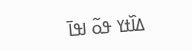ߡߊ߰ߙߌ ߟߋ߬ ߊߟߊ߫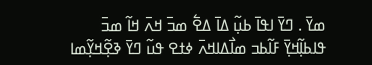ߘߌ߫ . ߣߌ߫ ߊߟߊ߫ ߕߎ߲߬ ߡߊ߫ ߡߐ߱ ߘߏ߫ ߞߍ߫ ߞߊ߬ ߘߏ߫ ߟߊߕߊ߲߬ߞߌ߲߫ ߓߊ߬ߕߏ ߘߊ߯ߡߊߞߍ߫ ߦߙߐ ߟߎ߬ ߣߌ߫ ߢߐ߲߬ߞߌ߲߬ߘߊ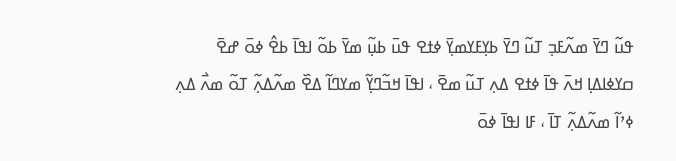ߟߎ߬ ߣߌ߫ ߘߍ߬ߓߏ߲ ߠߎ߬ ߣߌ߫ ߕߌ߲ߓߌߘߌ߲߫ ߦߙߐ ߟߎ߫ ߕߎ߲߬ ߘߌ߫ ߕߋ߬ ߊߟߊ߫ ߕߐ߮ ߦߋ߫ ߝߐ߫ ߛߌߦߊߡߊ߲ ߞߍ߫ ߟߊ߫ ߦߙߐ ߡߍ߲ ߠߎ߬ ߘߐ߫ ، ߊߟߊ߫ ߞߏ߬ߣߌ߲߬ ߘߌߣߊ߬ ߡߐ߰ ߘߍ߬ߡߍ߲߬ ߠߋ߬ ߘߍ߯ ߡߍ߲ ߦߴߊ߬ ߘߍ߬ߡߍ߲߬ ߠߊ߫ ، ߓߊ ߊߟߊ߫ ߦߋ߫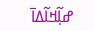ߝߊ߲߬ߞߊ߬ߡߊ߫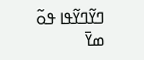ߣߌ߬ߣߌ߬ߟߊ ߟߋ߬ ߘߌ߫